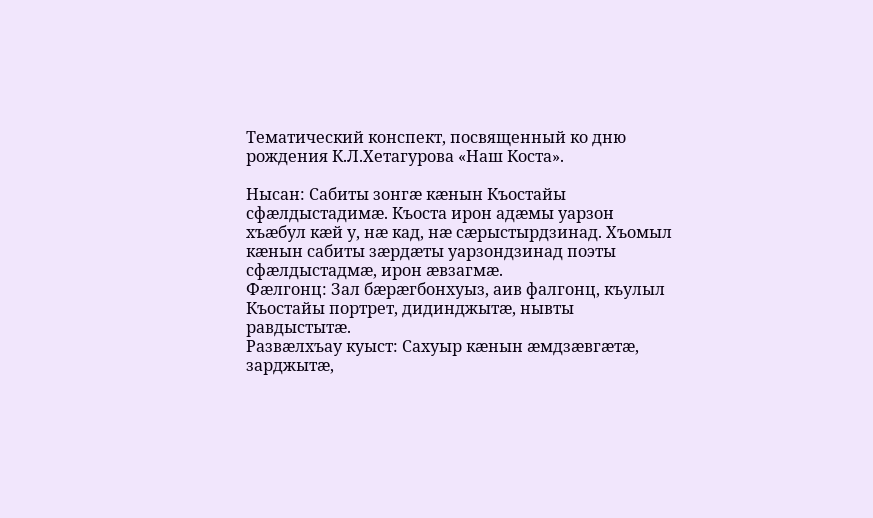Тематический конспект, посвященный ко дню рождения К.Л.Хетагурова «Наш Коста».

Нысан: Сабиты зонгæ кæнын Къостайы сфæлдыстадимæ. Къоста ирон адæмы уарзон хъæбул кæй у, нæ кад, нæ сæрыстырдзинад. Хъомыл кæнын сабиты зæрдæты уарзондзинад поэты сфæлдыстадмæ, ирон æвзагмæ.
Фæлгонц: Зал бæрæгбонхуыз, аив фалгонц, къулыл Къостайы портрет, дидинджытæ, нывты равдыстытæ.
Развæлхъау куыст: Сахуыр кæнын æмдзæвгæтæ, зарджытæ,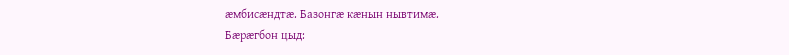æмбисæндтæ. Базонгæ кæнын нывтимæ.
Бæрæгбон цыд: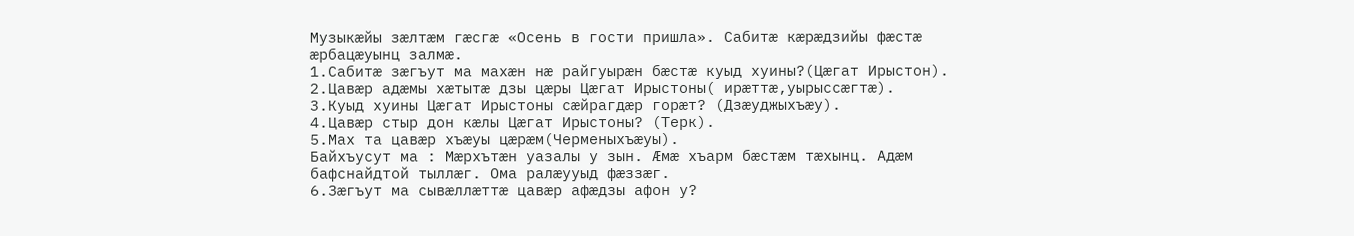Музыкæйы зæлтæм гæсгæ «Осень в гости пришла». Сабитæ кæрæдзийы фæстæ æрбацæуынц залмæ.
1.Сабитæ зæгъут ма махæн нæ райгуырæн бæстæ куыд хуины?(Цæгат Ирыстон).
2.Цавæр адæмы хæтытæ дзы цæры Цæгат Ирыстоны( ирæттæ,уырыссæгтæ).
3.Куыд хуины Цæгат Ирыстоны сæйрагдæр горæт? (Дзæуджыхъæу).
4.Цавæр стыр дон кæлы Цæгат Ирыстоны? (Терк).
5.Мах та цавæр хъæуы цæрæм(Черменыхъæуы).
Байхъусут ма : Мæрхътæн уазалы у зын. Æмæ хъарм бæстæм тæхынц. Адæм бафснайдтой тыллæг. Ома ралæууыд фæззæг.
6.Зæгъут ма сывæллæттæ цавæр афæдзы афон у?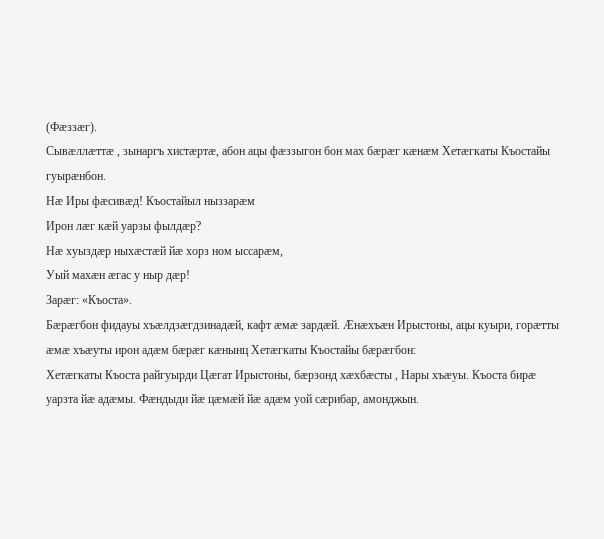(Фæззæг).
Сывæллæттæ , зынаргъ хистæртæ, абон ацы фæззыгон бон мах бæрæг кæнæм Хетæгкаты Къостайы гуырæнбон.
Нæ Иры фæсивæд! Къостайыл ныззарæм
Ирон лæг кæй уарзы фылдæр?
Нæ хуыздæр ныхæстæй йæ хорз ном ыссарæм,
Уый махæн æгас у ныр дæр!
Зарæг: «Къоста».
Бæрæгбон фидауы хъæлдзæгдзинадæй, кафт æмæ зардæй. Æнæхъæн Ирыстоны, ацы куыри, горæтты æмæ хъæуты ирон адæм бæрæг кæнынц Хетæгкаты Къостайы бæрæгбон:
Хетæгкаты Къоста райгуырди Цæгат Ирыстоны, бæрзонд хæхбæсты , Нары хъæуы. Къоста бирæ уарзта йæ адæмы. Фæндыди йæ цæмæй йæ адæм уой сæрибар, амонджын.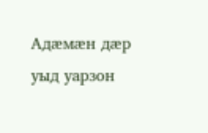Адæмæн дæр уыд уарзон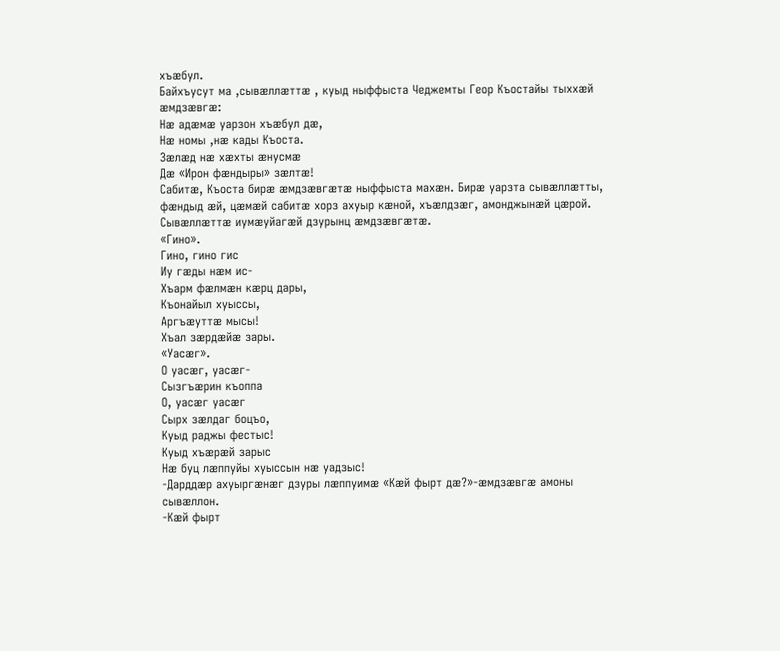хъæбул.
Байхъусут ма ,сывæллæттæ , куыд ныффыста Чеджемты Геор Къостайы тыххæй æмдзæвгæ:
Нæ адæмæ уарзон хъæбул дæ,
Нæ номы ,нæ кады Къоста.
Зæлæд нæ хæхты æнусмæ
Дæ «Ирон фæндыры» зæлтæ!
Сабитæ, Къоста бирæ æмдзæвгæтæ ныффыста махæн. Бирæ уарзта сывæллæтты, фæндыд æй, цæмæй сабитæ хорз ахуыр кæной, хъæлдзæг, амонджынæй цæрой.
Сывæллæттæ иумæуйагæй дзурынц æмдзæвгæтæ.
«Гино».
Гино, гино гис
Иу гæды нæм ис-
Хъарм фæлмæн кæрц дары,
Къонайыл хуыссы,
Аргъæуттæ мысы!
Хъал зæрдæйæ зары.
«Уасæг».
О уасæг, уасæг-
Сызгъæрин къоппа
О, уасæг уасæг
Сырх зæлдаг боцъо,
Куыд раджы фестыс!
Куыд хъæрæй зарыс
Нæ буц лæппуйы хуыссын нæ уадзыс!
-Дарддæр ахуыргæнæг дзуры лæппуимæ «Кæй фырт дæ?»-æмдзæвгæ амоны сывæллон.
-Кæй фырт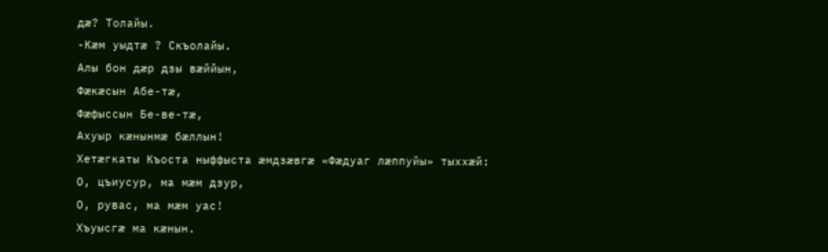дæ? Толайы.
-Кæм уыдтæ ? Скъолайы.
Алы бон дæр дзы вæййын,
Фæкæсын Абе-тæ,
Фæфыссын Бе-ве-тæ,
Ахуыр кæнынмæ бæллын!
Хетæгкаты Къоста ныффыста æмдзæвгæ «Фæдуаг лæппуйы» тыххæй:
О, цъиусур, ма мæм дзур,
О, рувас, ма мæм уас!
Хъуысгæ ма кæнын.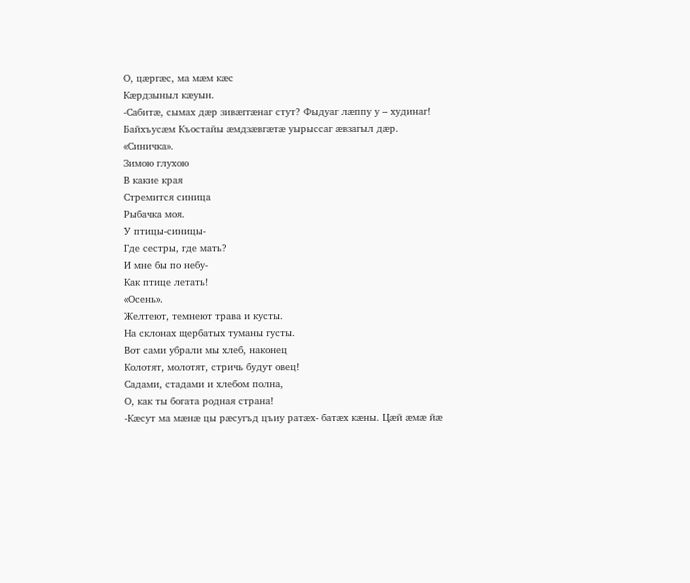О, цæргæс, ма мæм кæс
Кæрдзыныл кæуын.
-Сабитæ, сымах дæр зивæггæнаг стут? Фыдуаг лæппу у – худинаг!
Байхъусæм Къостайы æмдзæвгæтæ уырыссаг æвзагыл дæр.
«Синичка».
Зимою глухою
В какие края
Стремится синица
Рыбачка моя.
У птицы-синицы-
Где сестры, где мать?
И мне бы по небу-
Как птице летать!
«Осень».
Желтеют, темнеют трава и кусты.
На склонах щербатых туманы густы.
Вот сами убрали мы хлеб, наконец
Колотят, молотят, стричь будут овец!
Садами, стадами и хлебом полна,
О, как ты богата родная страна!
-Кæсут ма мæнæ цы рæсугъд цъиу ратæх- батæх кæны. Цæй æмæ йæ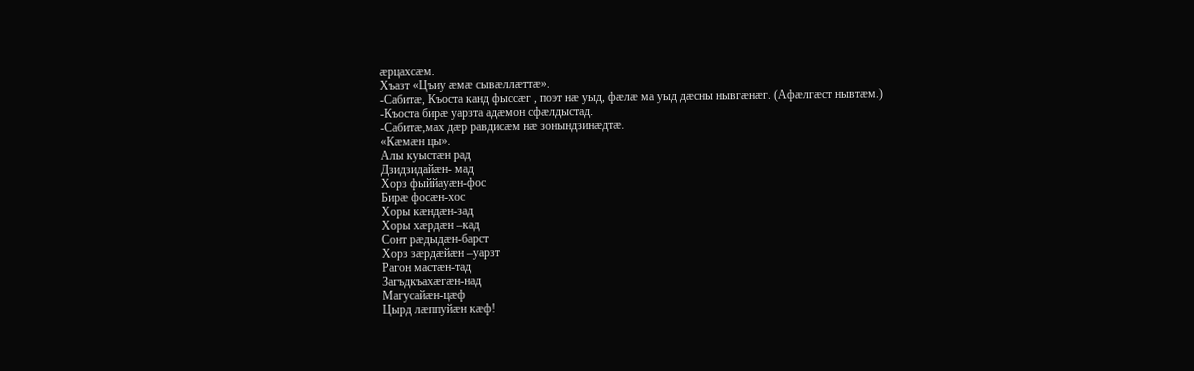æрцахсæм.
Хъазт «Цъиу æмæ сывæллæттæ».
-Сабитæ, Къоста канд фыссæг , поэт нæ уыд, фæлæ ма уыд дæсны нывгæнæг. (Афæлгæст нывтæм.)
-Къоста бирæ уарзта адæмон сфæлдыстад.
-Сабитæ,мах дæр равдисæм нæ зонындзинæдтæ.
«Кæмæн цы».
Алы куыстæн рад
Дзидзидайæн- мад
Хорз фыййауæн-фос
Бирæ фосæн-хос
Хоры кæндæн-зад
Хоры хæрдæн –кад
Сонт рæдыдæн-барст
Хорз зæрдæйæн –уарзт
Рагон мастæн-тад
Загъдкъахæгæн-над
Магусайæн-цæф
Цырд лæппуйæн кæф!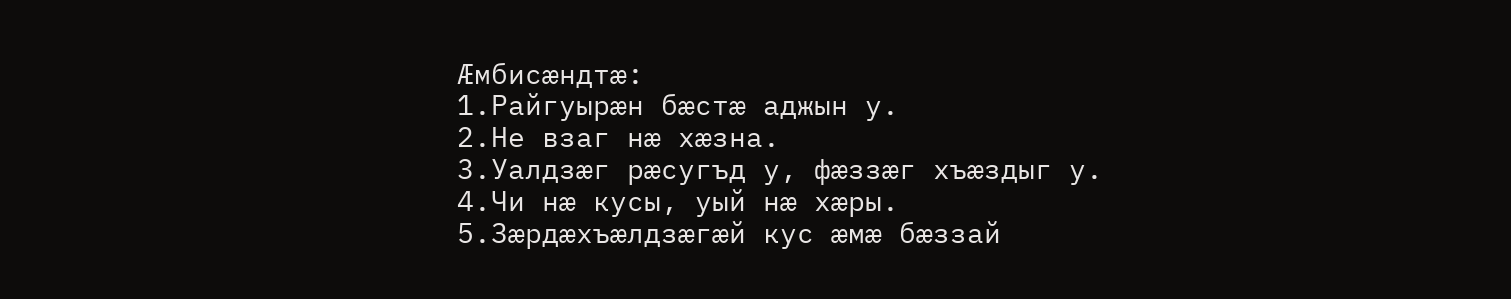Æмбисæндтæ:
1.Райгуырæн бæстæ аджын у.
2.Не взаг нæ хæзна.
3.Уалдзæг рæсугъд у, фæззæг хъæздыг у.
4.Чи нæ кусы, уый нæ хæры.
5.Зæрдæхъæлдзæгæй кус æмæ бæззай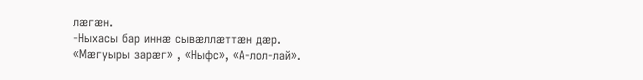лæгæн.
-Ныхасы бар иннæ сывæллæттæн дæр.
«Мæгуыры зарæг» , «Ныфс», «А-лол-лай».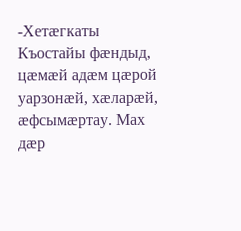-Хетæгкаты Къостайы фæндыд, цæмæй адæм цæрой уарзонæй, хæларæй, æфсымæртау. Мах дæр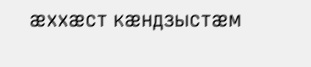æххæст кæндзыстæм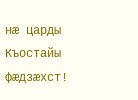нæ царды Къостайы фæдзæхст!